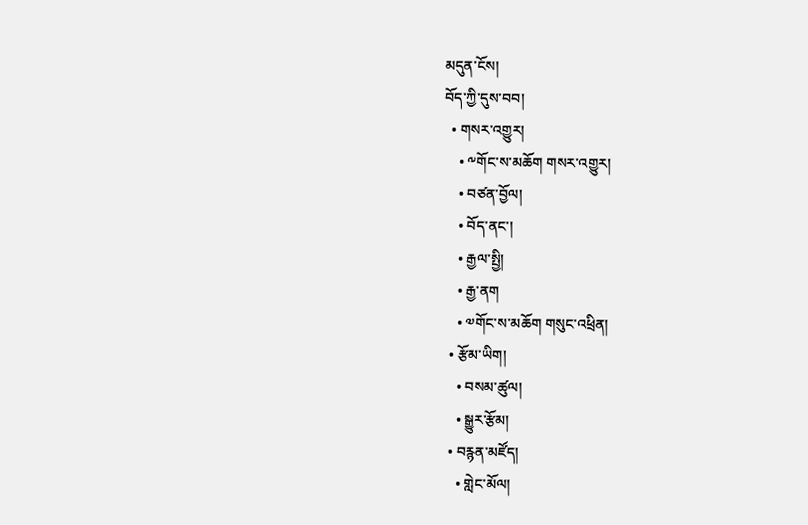མདུན་ངོས།
བོད་ཀྱི་དུས་བབ།
  • གསར་འགྱུར།
    • ༸གོང་ས་མཆོག གསར་འགྱུར།
    • བཙན་བྱོལ།
    • བོད་ནང་།
    • རྒྱལ་སྤྱི།
    • རྒྱ་ནག
    • ༧གོང་ས་མཆོག གསུང་འཕྲིན།
  • རྩོམ་ཡིག།
    • བསམ་ཚུལ།
    • སྒྱུར་རྩོམ།
  • བརྙན་མཛོད།
    • གླེང་མོལ།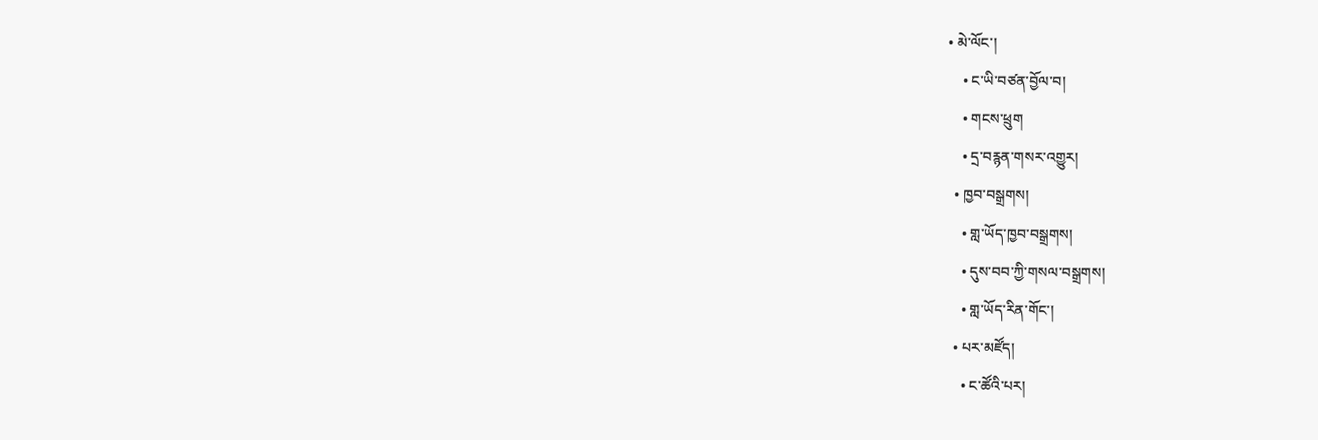• མེ་ལོང་།
    • ང་ཡི་བཙན་བྱོལ་བ།
    • གངས་ཕྲུག
    • དྲ་བརྙན་གསར་འགྱུར།
  • ཁྱབ་བསྒྲགས།
    • གླ་ཡོད་ཁྱབ་བསྒྲགས།
    • དུས་བབ་ཀྱི་གསལ་བསྒྲགས།
    • གླ་ཡོད་རིན་གོང་།
  • པར་མཛོད།
    • ང་ཚོའི་པར།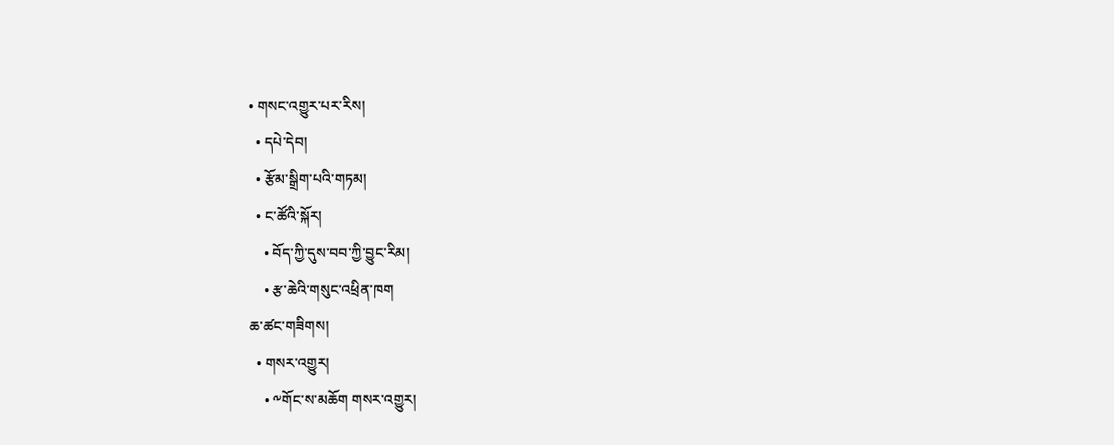• གསང་འགྱུར་པར་རིས།
  • དཔེ་དེབ།
  • རྩོམ་སྒྲིག་པའི་གཏམ།
  • ང་ཚོའི་སྐོར།
    • བོད་ཀྱི་དུས་བབ་ཀྱི་བྱུང་རིམ།
    • རྩ་ཆེའི་གསུང་འཕྲིན་ཁག
ཆ་ཚང་གཟིགས།
  • གསར་འགྱུར།
    • ༸གོང་ས་མཆོག གསར་འགྱུར།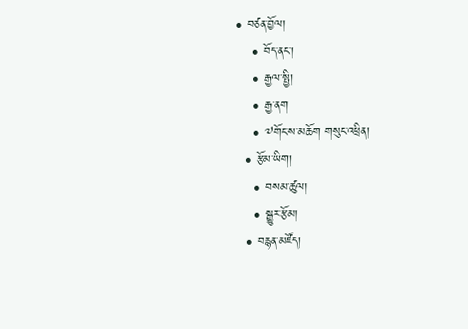• བཙན་བྱོལ།
    • བོད་ནང་།
    • རྒྱལ་སྤྱི།
    • རྒྱ་ནག
    • ༧གོང་ས་མཆོག གསུང་འཕྲིན།
  • རྩོམ་ཡིག།
    • བསམ་ཚུལ།
    • སྒྱུར་རྩོམ།
  • བརྙན་མཛོད།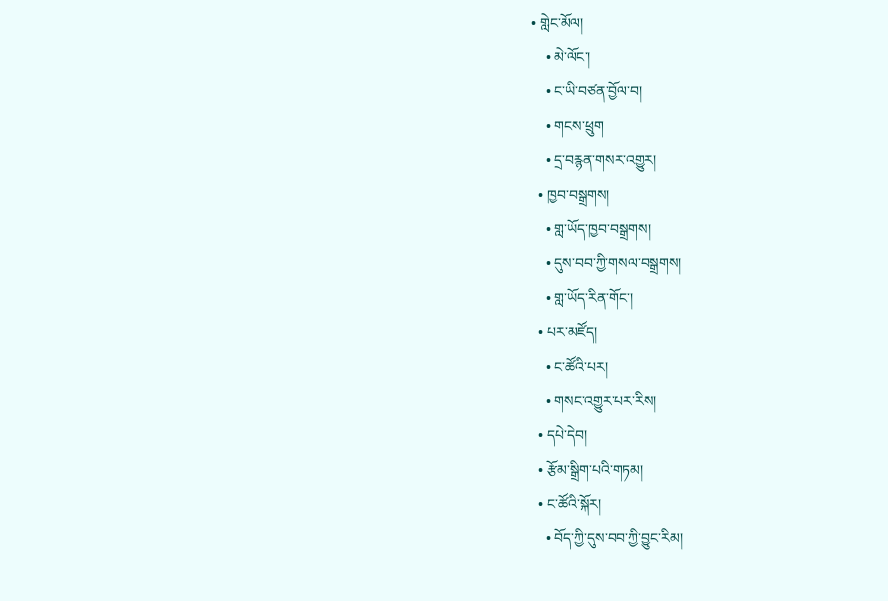• གླེང་མོལ།
    • མེ་ལོང་།
    • ང་ཡི་བཙན་བྱོལ་བ།
    • གངས་ཕྲུག
    • དྲ་བརྙན་གསར་འགྱུར།
  • ཁྱབ་བསྒྲགས།
    • གླ་ཡོད་ཁྱབ་བསྒྲགས།
    • དུས་བབ་ཀྱི་གསལ་བསྒྲགས།
    • གླ་ཡོད་རིན་གོང་།
  • པར་མཛོད།
    • ང་ཚོའི་པར།
    • གསང་འགྱུར་པར་རིས།
  • དཔེ་དེབ།
  • རྩོམ་སྒྲིག་པའི་གཏམ།
  • ང་ཚོའི་སྐོར།
    • བོད་ཀྱི་དུས་བབ་ཀྱི་བྱུང་རིམ།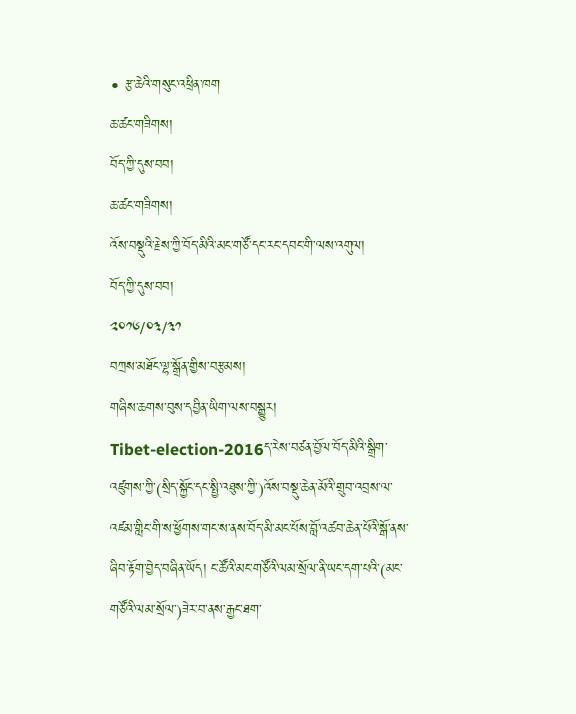• རྩ་ཆེའི་གསུང་འཕྲིན་ཁག
ཆ་ཚང་གཟིགས།
བོད་ཀྱི་དུས་བབ།
ཆ་ཚང་གཟིགས།
འོས་བསྡུའི་རྗེས་ཀྱི་བོད་མིའི་མང་གཙོ་དང་རང་དབང་གི་ལས་འགུལ།
བོད་ཀྱི་དུས་བབ།
༢༠༡༦/༠༣/༣༡
བཀྲས་མཐོང་ལྷ་སྒྲོན་གྱིས་བརྩམས།
གཞིས་ཆགས་བུས་དབྱིན་ཡིག་ལས་བསྒྱུར།
Tibet-election-2016ད་རེས་བཙན་བྱོལ་བོད་མིའི་སྒྲིག་འཛུགས་ཀྱི་(སྲིད་སྐྱོང་དང་སྤྱི་འཐུས་ཀྱི་)འོས་བསྡུ་ཆེན་མོའི་གྲུབ་འབྲས་ལ་འཛམ་གླིང་གི་ས་ཕྱོགས་གང་ས་ནས་བོད་མི་མང་པོས་བློ་འཚབ་ཆེན་པོའི་སྒོ་ནས་ཞིབ་རྟོག་བྱེད་བཞིན་ཡོད། ང་ཚོའི་མང་གཙོའི་ལམ་སྲོལ་ནི་ཡང་དག་པའི་(མང་གཙོའི་ལམ་སྲོལ་)ཟེར་བ་ནས་རྒྱང་ཐག་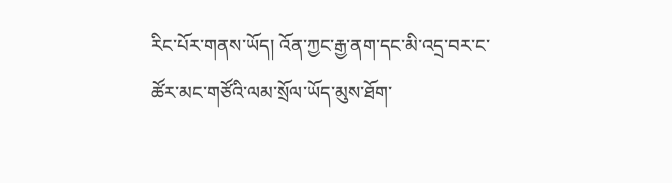རིང་པོར་གནས་ཡོད། འོན་ཀྱང་རྒྱ་ནག་དང་མི་འདྲ་བར་ང་ཚོར་མང་གཙོའི་ལམ་སྲོལ་ཡོད་མུས་ཐོག་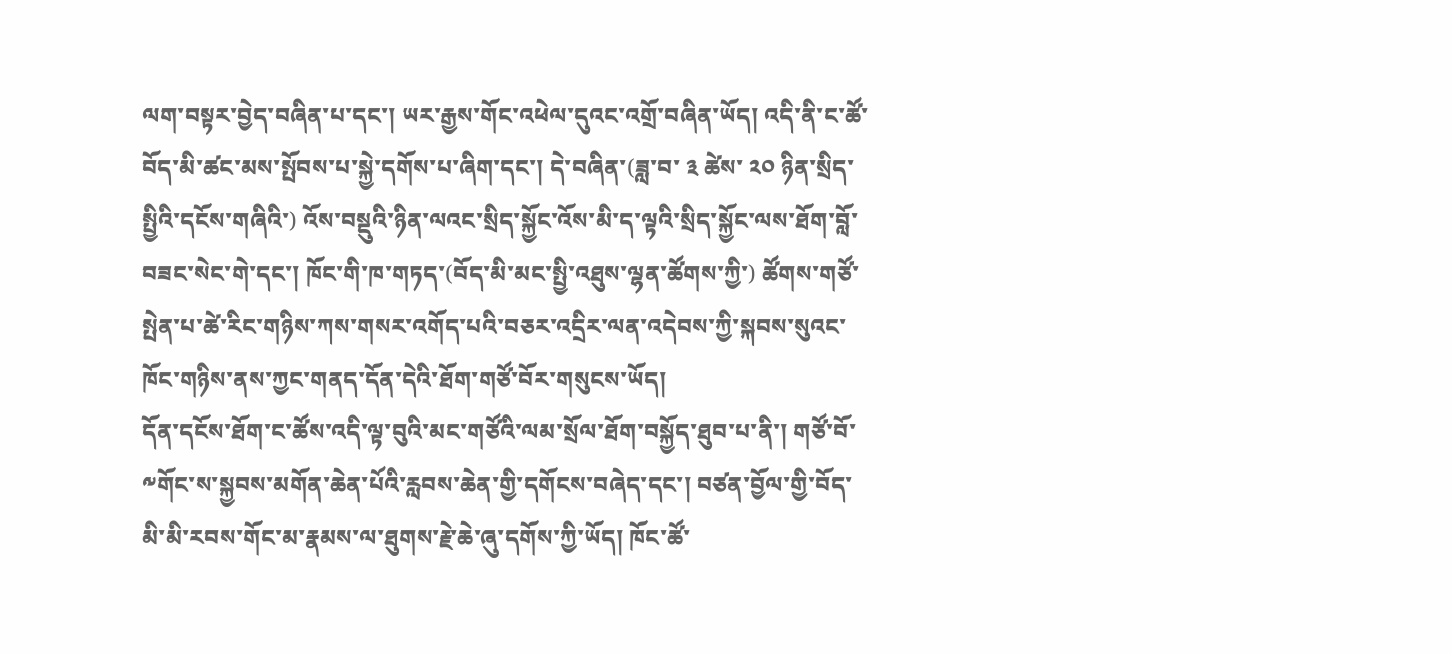ལག་བསྟར་བྱེད་བཞིན་པ་དང་། ཡར་རྒྱས་གོང་འཕེལ་དུའང་འགྲོ་བཞིན་ཡོད། འདི་ནི་ང་ཚོ་བོད་མི་ཚང་མས་སྤོབས་པ་སྐྱེ་དགོས་པ་ཞིག་དང་། དེ་བཞིན་(ཟླ་བ་ ༣ ཚེས་ ༢༠ ཉིན་སྲིད་སྤྱིའི་དངོས་གཞིའི་) འོས་བསྡུའི་ཉིན་ལའང་སྲིད་སྐྱོང་འོས་མི་ད་ལྟའི་སྲིད་སྐྱོང་ལས་ཐོག་བློ་བཟང་སེང་གེ་དང་། ཁོང་གི་ཁ་གཏད་(བོད་མི་མང་སྤྱི་འཐུས་ལྷན་ཚོགས་ཀྱི་) ཚོགས་གཙོ་སྤེན་པ་ཚེ་རིང་གཉིས་ཀས་གསར་འགོད་པའི་བཅར་འདྲིར་ལན་འདེབས་ཀྱི་སྐབས་སུའང་ཁོང་གཉིས་ནས་ཀྱང་གནད་དོན་དེའི་ཐོག་གཙོ་བོར་གསུངས་ཡོད།
དོན་དངོས་ཐོག་ང་ཚོས་འདི་ལྟ་བུའི་མང་གཙོའི་ལམ་སྲོལ་ཐོག་བསྐྱོད་ཐུབ་པ་ནི་། གཙོ་བོ་༸གོང་ས་སྐྱབས་མགོན་ཆེན་པོའི་རླབས་ཆེན་གྱི་དགོངས་བཞེད་དང་། བཙན་བྱོལ་གྱི་བོད་མི་མི་རབས་གོང་མ་རྣམས་ལ་ཐུགས་རྗེ་ཆེ་ཞུ་དགོས་ཀྱི་ཡོད། ཁོང་ཚོ་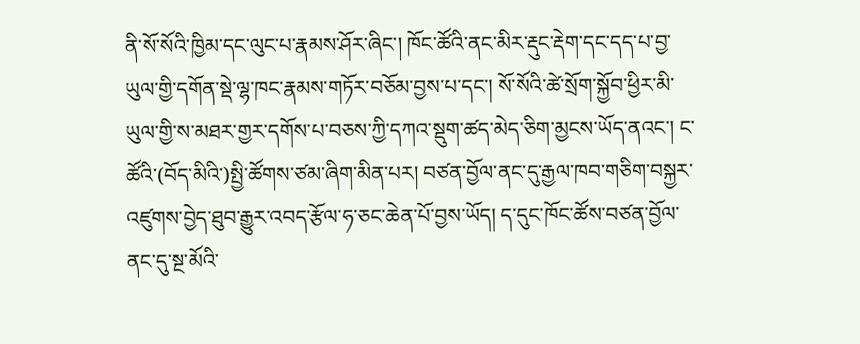ནི་སོ་སོའི་ཁྱིམ་དང་ལུང་པ་རྣམས་ཤོར་ཞིང་། ཁོང་ཚོའི་ནང་མིར་རྡུང་རྡེག་དང་དད་པ་བྱ་ཡུལ་གྱི་དགོན་སྡེ་ལྷ་ཁང་རྣམས་གཏོར་བཅོམ་བྱས་པ་དང་། སོ་སོའི་ཚེ་སྲོག་སྐྱོབ་ཕྱིར་མི་ཡུལ་གྱི་ས་མཐར་གྱར་དགོས་པ་བཅས་ཀྱི་དཀའ་སྡུག་ཚད་མེད་ཅིག་མྱངས་ཡོད་ནའང་། ང་ཚོའི་(བོད་མིའི་)སྤྱི་ཚོགས་ཙམ་ཞིག་མིན་པར། བཙན་བྱོལ་ནང་དུ་རྒྱལ་ཁབ་གཅིག་བསྐྱར་འཛུགས་བྱེད་ཐུབ་རྒྱུར་འབད་རྩོལ་ཧ་ཅང་ཆེན་པོ་བྱས་ཡོད། ད་དུང་ཁོང་ཚོས་བཙན་བྱོལ་ནང་དུ་སྔ་མོའི་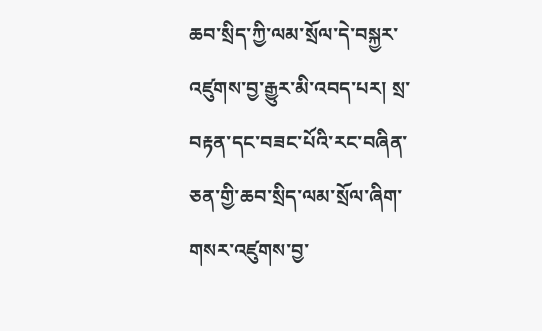ཆབ་སྲིད་ཀྱི་ལམ་སྲོལ་དེ་བསྐྱར་འཛུགས་བྱ་རྒྱུར་མི་འབད་པར། སྲ་བརྟན་དང་བཟང་པོའི་རང་བཞིན་ཅན་གྱི་ཆབ་སྲིད་ལམ་སྲོལ་ཞིག་གསར་འཛུགས་བྱ་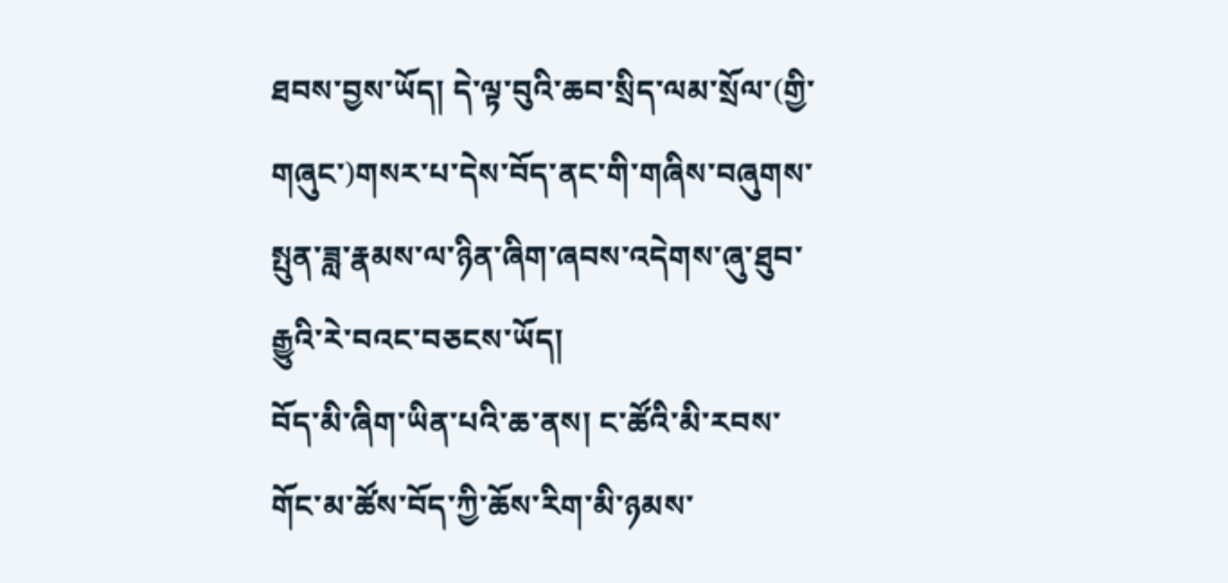ཐབས་བྱས་ཡོད། དེ་ལྟ་བུའི་ཆབ་སྲིད་ལམ་སྲོལ་(གྱི་གཞུང་)གསར་པ་དེས་བོད་ནང་གི་གཞིས་བཞུགས་སྤུན་ཟླ་རྣམས་ལ་ཉིན་ཞིག་ཞབས་འདེགས་ཞུ་ཐུབ་རྒྱུའི་རེ་བའང་བཅངས་ཡོད།
བོད་མི་ཞིག་ཡིན་པའི་ཆ་ནས། ང་ཚོའི་མི་རབས་གོང་མ་ཚོས་བོད་ཀྱི་ཆོས་རིག་མི་ཉམས་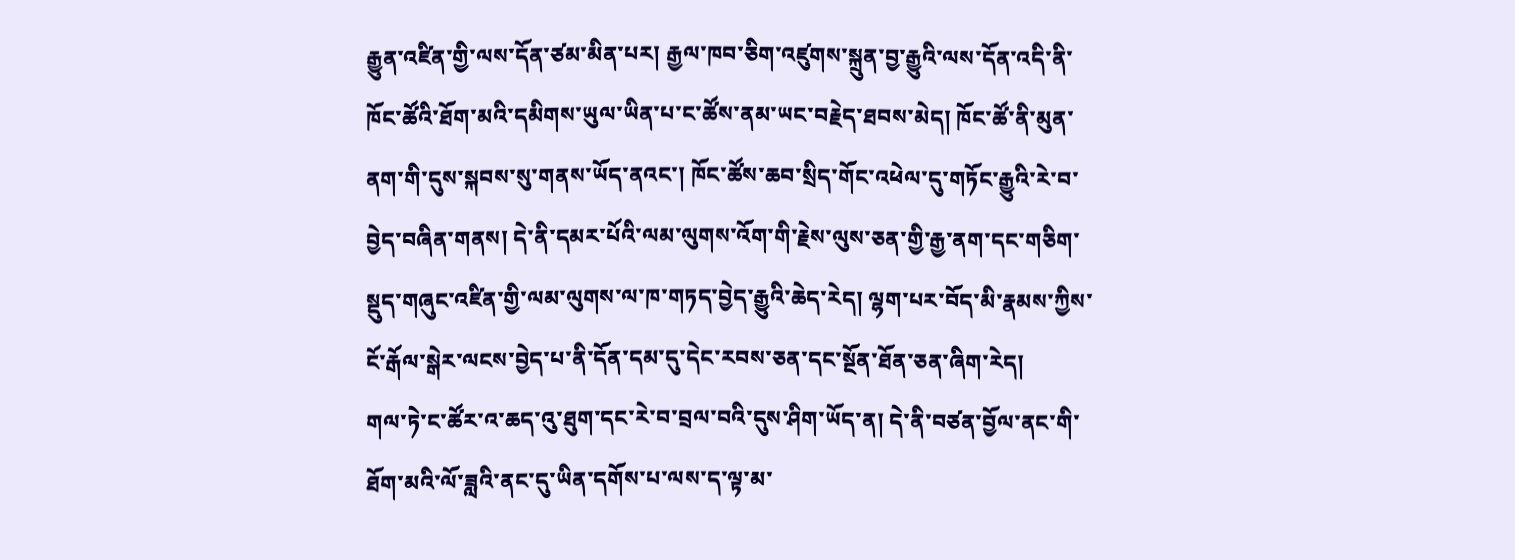རྒྱུན་འཛིན་གྱི་ལས་དོན་ཙམ་མིན་པར། རྒྱལ་ཁབ་ཅིག་འཛུགས་སྐྲུན་བྱ་རྒྱུའི་ལས་དོན་འདི་ནི་ཁོང་ཚོའི་ཐོག་མའི་དམིགས་ཡུལ་ཡིན་པ་ང་ཚོས་ནམ་ཡང་བརྗེད་ཐབས་མེད། ཁོང་ཚོ་ནི་མུན་ནག་གི་དུས་སྐབས་སུ་གནས་ཡོད་ནའང་། ཁོང་ཚོས་ཆབ་སྲིད་གོང་འཕེལ་དུ་གཏོང་རྒྱུའི་རེ་བ་བྱེད་བཞིན་གནས། དེ་ནི་དམར་པོའི་ལམ་ལུགས་འོག་གི་རྗེས་ལུས་ཅན་གྱི་རྒྱ་ནག་དང་གཅིག་སྡུད་གཞུང་འཛིན་གྱི་ལམ་ལུགས་ལ་ཁ་གཏད་བྱེད་རྒྱུའི་ཆེད་རེད། ལྷག་པར་བོད་མི་རྣམས་ཀྱིས་ངོ་རྒོལ་སྒེར་ལངས་བྱེད་པ་ནི་དོན་དམ་དུ་དེང་རབས་ཅན་དང་སྔོན་ཐོན་ཅན་ཞིག་རེད།
གལ་ཏེ་ང་ཚོར་འ་ཆད་འུ་ཐུག་དང་རེ་བ་བྲལ་བའི་དུས་ཤིག་ཡོད་ན། དེ་ནི་བཙན་བྱོལ་ནང་གི་ཐོག་མའི་ལོ་ཟླའི་ནང་དུ་ཡིན་དགོས་པ་ལས་ད་ལྟ་མ་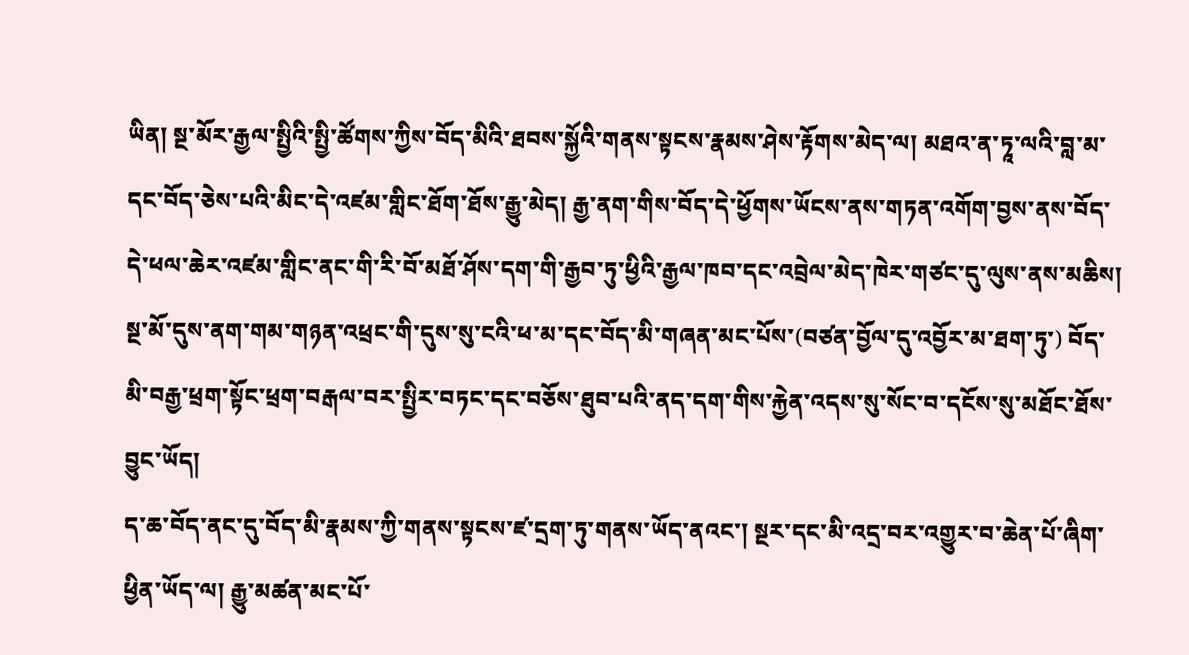ཡིན། སྔ་མོར་རྒྱལ་སྤྱིའི་སྤྱི་ཚོགས་ཀྱིས་བོད་མིའི་ཐབས་སྐྱོའི་གནས་སྟངས་རྣམས་ཤེས་རྟོགས་མེད་ལ། མཐའ་ན་ཏཱ་ལའི་བླ་མ་དང་བོད་ཅེས་པའི་མིང་དེ་འཛམ་གླིང་ཐོག་ཐོས་རྒྱུ་མེད། རྒྱ་ནག་གིས་བོད་དེ་ཕྱོགས་ཡོངས་ནས་གཏན་འགོག་བྱས་ནས་བོད་དེ་ཕལ་ཆེར་འཛམ་གླིང་ནང་གི་རི་བོ་མཐོ་ཤོས་དག་གི་རྒྱབ་ཏུ་ཕྱིའི་རྒྱལ་ཁབ་དང་འབྲེལ་མེད་ཁེར་གཙང་དུ་ལུས་ནས་མཆིས། སྔ་མོ་དུས་ནག་གམ་གཉན་འཕྲང་གི་དུས་སུ་ངའི་ཕ་མ་དང་བོད་མི་གཞན་མང་པོས་(བཙན་བྱོལ་དུ་འབྱོར་མ་ཐག་ཏུ་) བོད་མི་བརྒྱ་ཕྲག་སྟོང་ཕྲག་བརྒལ་བར་སྤྱིར་བཏང་དང་བཅོས་ཐུབ་པའི་ནད་དག་གིས་རྐྱེན་འདས་སུ་སོང་བ་དངོས་སུ་མཐོང་ཐོས་བྱུང་ཡོད།
ད་ཆ་བོད་ནང་དུ་བོད་མི་རྣམས་ཀྱི་གནས་སྟངས་ཛ་དྲག་ཏུ་གནས་ཡོད་ནའང་། སྔར་དང་མི་འདྲ་བར་འགྱུར་བ་ཆེན་པོ་ཞིག་ཕྱིན་ཡོད་ལ། རྒྱུ་མཚན་མང་པོ་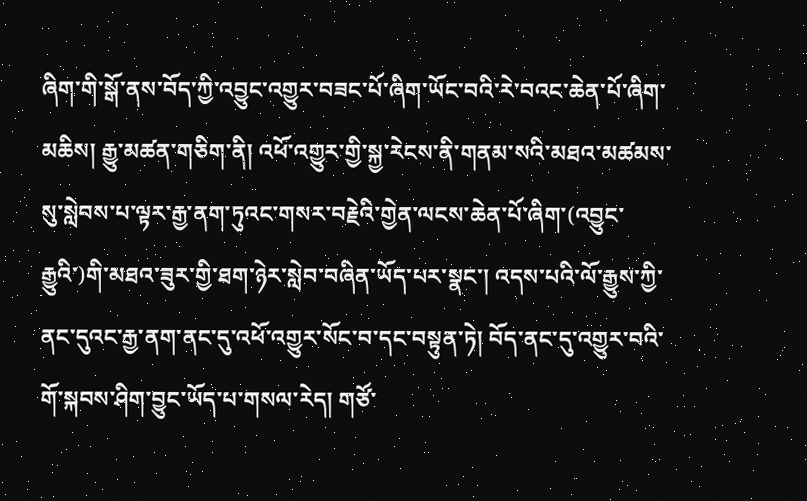ཞིག་གི་སྒོ་ནས་བོད་ཀྱི་འབྱུང་འགྱུར་བཟང་པོ་ཞིག་ཡོང་བའི་རེ་བའང་ཆེན་པོ་ཞིག་མཆིས། རྒྱུ་མཚན་གཅིག་ནི། འཕོ་འགྱུར་གྱི་སྐྱ་རེངས་ནི་གནམ་སའི་མཐའ་མཚམས་སུ་སླེབས་པ་ལྟར་རྒྱ་ནག་ཏུའང་གསར་བརྗེའི་གྱེན་ལངས་ཆེན་པོ་ཞིག་(འབྱུང་རྒྱུའི་)གི་མཐའ་ཟུར་གྱི་ཐག་ཉེར་སླེབ་བཞིན་ཡོད་པར་སྣང་། འདས་པའི་ལོ་རྒྱུས་ཀྱི་ནང་དུའང་རྒྱ་ནག་ནང་དུ་འཕོ་འགྱུར་སོང་བ་དང་བསྟུན་ཏེ། བོད་ནང་དུ་འགྱུར་བའི་གོ་སྐབས་ཤིག་བྱུང་ཡོད་པ་གསལ་རེད། གཙོ་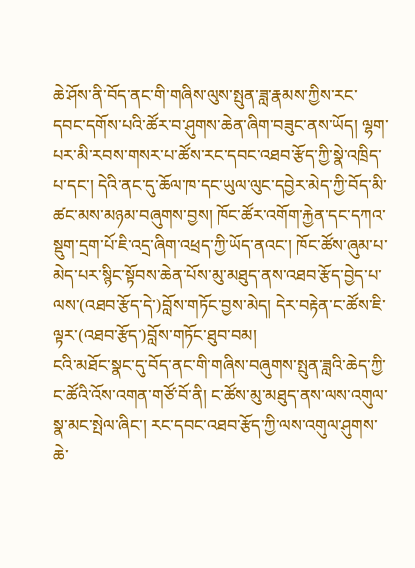ཆེ་ཤོས་ནི་བོད་ནང་གི་གཞིས་ལུས་སྤུན་ཟླ་རྣམས་ཀྱིས་རང་དབང་དགོས་པའི་ཚོར་བ་ཤུགས་ཆེན་ཞིག་བཟུང་ནས་ཡོད། ལྷག་པར་མི་རབས་གསར་པ་ཚོས་རང་དབང་འཐབ་རྩོད་ཀྱི་སྣེ་འཁྲིད་པ་དང་། དེའི་ནང་དུ་ཆོལ་ཁ་དང་ཡུལ་ལུང་དབྱེར་མེད་ཀྱི་བོད་མི་ཚང་མས་མཉམ་བཞུགས་བྱས། ཁོང་ཚོར་འགོག་རྐྱེན་དང་དཀའ་སྡུག་དྲག་པོ་ཇི་འདྲ་ཞིག་འཕྲད་ཀྱི་ཡོད་ནའང་། ཁོང་ཚོས་ཞུམ་པ་མེད་པར་སྙིང་སྟོབས་ཆེན་པོས་མུ་མཐུད་ནས་འཐབ་རྩོད་བྱེད་པ་ལས་(འཐབ་རྩོད་དེ་)བློས་གཏོང་བྱས་མེད། དེར་བརྟེན་ང་ཚོས་ཇི་ལྟར་(འཐབ་རྩོད་)བློས་གཏོང་ཐུབ་བམ།
ངའི་མཐོང་སྣང་དུ་བོད་ནང་གི་གཞིས་བཞུགས་སྤུན་ཟླའི་ཆེད་ཀྱི་ང་ཚོའི་འོས་འགན་གཙོ་བོ་ནི། ང་ཚོས་མུ་མཐུད་ནས་ལས་འགུལ་སྣ་མང་སྤེལ་ཞིང་། རང་དབང་འཐབ་རྩོད་ཀྱི་ལས་འགུལ་ཤུགས་ཆེ་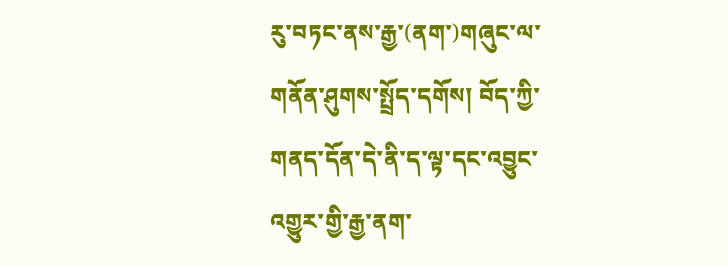རུ་བཏང་ནས་རྒྱ་(ནག་)གཞུང་ལ་གནོན་ཤུགས་སྤྲོད་དགོས། བོད་ཀྱི་གནད་དོན་དེ་ནི་ད་ལྟ་དང་འབྱུང་འགྱུར་གྱི་རྒྱ་ནག་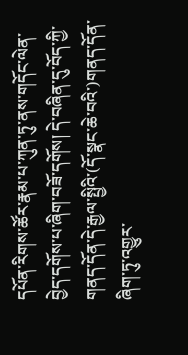དཔོན་རིགས་ཚོར་རྣམ་པ་ཀུན་ཏུ་ནས་གདོང་ལེན་བྱེད་དགོས་པ་ཞིག་བཟོ་དགོས། དེ་བཞིན་དུ་བོད་ཀྱི་གནད་དོན་དེ་རྒྱལ་སྤྱིའི་(དོ་སྣང་ཆེ་བའི་)གནད་དོན་ཞིག་ཏུ་འགྱུར་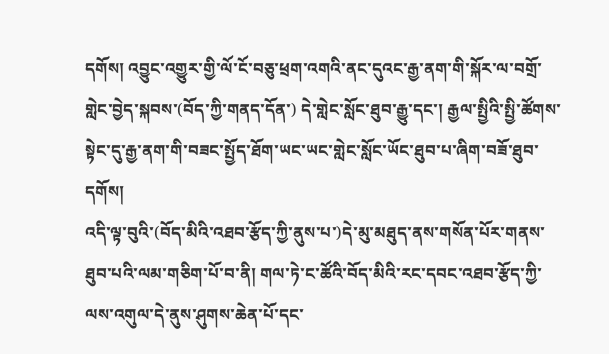དགོས། འབྱུང་འགྱུར་གྱི་ལོ་ངོ་བཅུ་ཕྲག་འགའི་ནང་དུའང་རྒྱ་ནག་གི་སྐོར་ལ་བགྲོ་གླེང་བྱེད་སྐབས་(བོད་ཀྱི་གནད་དོན་) དེ་གླེང་སློང་ཐུབ་རྒྱུ་དང་། རྒྱལ་སྤྱིའི་སྤྱི་ཚོགས་སྟེང་དུ་རྒྱ་ནག་གི་བཟང་སྤྱོད་ཐོག་ཡང་ཡང་གླེང་སློང་ཡོང་ཐུབ་པ་ཞིག་བཟོ་ཐུབ་དགོས།
འདི་ལྟ་བུའི་(བོད་མིའི་འཐབ་རྩོད་ཀྱི་ནུས་པ་)དེ་མུ་མཐུད་ནས་གསོན་པོར་གནས་ཐུབ་པའི་ལམ་གཅིག་པོ་བ་ནི། གལ་ཏེ་ང་ཚོའི་བོད་མིའི་རང་དབང་འཐབ་རྩོད་ཀྱི་ལས་འགུལ་དེ་ནུས་ཤུགས་ཆེན་པོ་དང་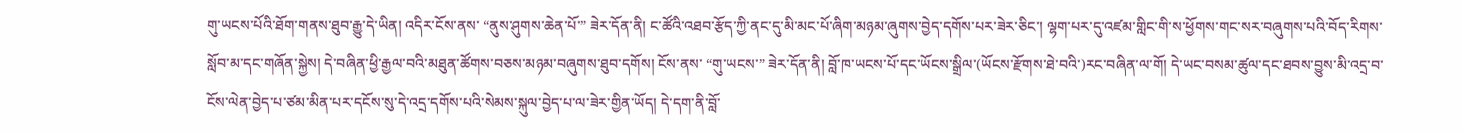གུ་ཡངས་པོའི་ཐོག་གནས་ཐུབ་རྒྱུ་དེ་ཡིན། འདིར་ངོས་ནས་ “ནུས་ཤུགས་ཆེན་པོ་” ཟེར་དོན་ནི། ང་ཚོའི་འཐབ་རྩོད་ཀྱི་ནང་དུ་མི་མང་པོ་ཞིག་མཉམ་ཞུགས་བྱེད་དགོས་པར་ཟེར་ཅིང་། ལྷག་པར་དུ་འཛམ་གླིང་གི་ས་ཕྱོགས་གང་སར་བཞུགས་པའི་བོད་རིགས་སློབ་མ་དང་གཞོན་སྐྱེས། དེ་བཞིན་ཕྱི་རྒྱལ་བའི་མཐུན་ཚོགས་བཅས་མཉམ་བཞུགས་ཐུབ་དགོས། ངོས་ནས་ “གུ་ཡངས་” ཟེར་དོན་ནི། བློ་ཁ་ཡངས་པོ་དང་ཡོངས་སྒྲིལ་(ཡོངས་རྫོགས་ཐེ་བའི་)རང་བཞིན་ལ་གོ། དེ་ཡང་བསམ་ཚུལ་དང་ཐབས་བྱུས་མི་འདྲ་བ་ངོས་ལེན་བྱེད་པ་ཙམ་མིན་པར་དངོས་སུ་དེ་འདྲ་དགོས་པའི་སེམས་སྐུལ་བྱེད་པ་ལ་ཟེར་གྱིན་ཡོད། དེ་དག་ནི་བློ་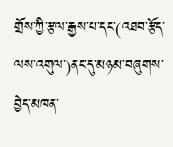གྲོས་ཀྱི་རྩལ་རྒྱས་པ་དང་(འཐབ་རྩོད་ལས་འགུལ་)ནང་དུ་མཉམ་བཞུགས་བྱེད་མཁན་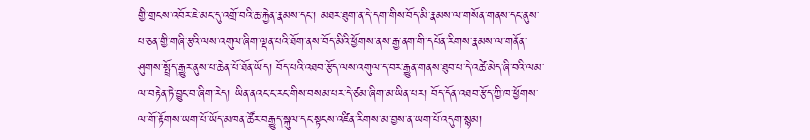གྱི་གྲངས་འབོར་ཇེ་མང་དུ་འགྲོ་བའི་ཆ་རྐྱེན་རྣམས་དང་། མཐར་ཐུག་ན་དེ་དག་གིས་བོད་མི་རྣམས་ལ་གསོན་གནས་དང་ནུས་པ་ཅན་གྱི་གཞི་རྩའི་ལས་འགུལ་ཞིག་ལྡན་པའི་ཐོག་ནས་བོད་མིའི་ཕྱོགས་ནས་རྒྱ་ནག་གི་དཔོན་རིགས་རྣམས་ལ་གནོན་ཤུགས་སྤྲོད་རྒྱུར་ནུས་པ་ཆེན་པོ་ཐོན་ཡོད། བོད་པའི་འཐབ་རྩོད་ལས་འགུལ་ད་བར་རྒྱུན་གནས་ཐུབ་པ་དེ་འཚེ་མེད་ཞི་བའི་ལམ་ལ་བརྟེན་ཏེ་བྱུང་བ་ཞིག་རེད། ཡིན་ནའང་ང་རང་གིས་བསམ་པར་དེ་ཙམ་ཞིག་མ་ཡིན་པར། བོད་དོན་འཐབ་རྩོད་ཀྱི་ཁ་ཕྱོགས་ལ་གོ་རྟོགས་ཡག་པོ་ཡོད་མཁན་ཚོར་བརྒྱུད་སྐུལ་དང་སྟངས་འཛིན་རིགས་མ་བྱས་ན་ཡག་པོ་འདུག་སྙམ།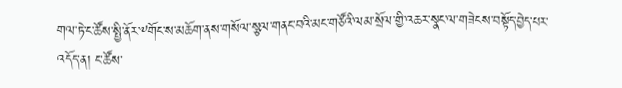གལ་ཏེ་ང་ཚོས་སྤྱི་ནོར་༸གོང་ས་མཆོག་ནས་གསོལ་སྩལ་གནང་བའི་མང་གཙོའི་ལམ་སྲོལ་གྱི་འཆར་སྣང་ལ་གཟེངས་བསྟོད་བྱེད་པར་འདོད་ན། ང་ཚོས་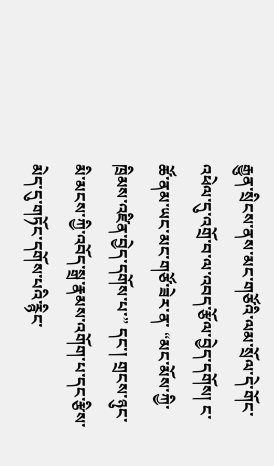རྒྱུན་སྲིངས་ནས་མང་གཙོའི་ལམ་སྲོལ་དེ་གོང་འཕེལ་དུ་འགྲོ་བ་ལ་འབད་རྩོལ་བྱེད་དགོས། ང་ཚོ་ནམ་ཡང་མང་གཙོ་ཟེར་ན་ “མང་མོས་ཀྱི་ཁྲིམས་འཛིན་བྱེད་དགོས་པ་” དང་། གྲངས་ཉུང་མི་མངས་ཀྱི་འབོད་སྒྲ་རྣམས་འགོག་པ་དང་རྩིས་མེད་དུ་གཏོང་དགོས་པའི་རྙིང་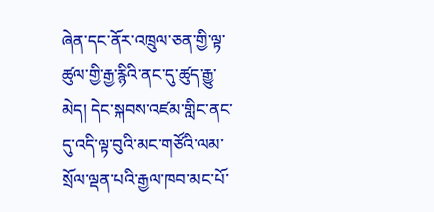ཞེན་དང་ནོར་འཁྲུལ་ཅན་གྱི་ལྟ་ཚུལ་གྱི་རྒྱ་རྙིའི་ནང་དུ་ཚུད་རྒྱུ་མེད། དེང་སྐབས་འཛམ་གླིང་ནང་དུ་འདི་ལྟ་བུའི་མང་གཙོའི་ལམ་སྲོལ་ལྡན་པའི་རྒྱལ་ཁབ་མང་པོ་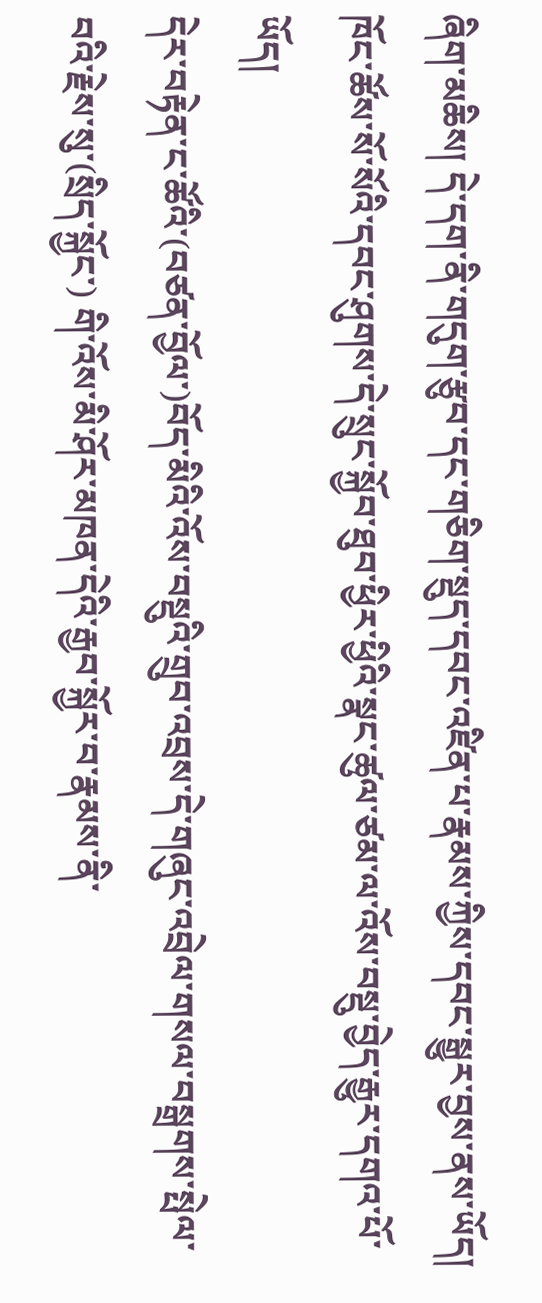ཞིག་མཆིས། དེ་དག་ནི་གདུག་རྩུབ་དང་གཅིག་སྡུད་དབང་འཛིན་པ་རྣམས་ཀྱིས་དབང་སྒྱུར་བྱས་ནས་ཡོད། ཁོང་ཚོས་སོ་སོའི་དབང་ཤུགས་དེ་སྲུང་སྐྱོབ་ཐུབ་ཕྱིར་ཕྱིའི་སྣང་ཚུལ་ཙམ་ལ་འོས་བསྡུ་བྱེད་རྒྱུར་དགའ་པོ་ཡོད།
དེར་བརྟེན་ང་ཚོའི་(བཙན་བྱོལ་)བོད་མིའི་འོས་བསྡུའི་གྲུབ་འབྲས་དེ་གཞུང་འབྲེལ་གསལ་བསྒྲགས་སྤེལ་བའི་རྗེས་སུ་(སྲིད་སྐྱོང་) གི་འོས་མི་ཤོར་མཁན་དེའི་རྒྱབ་སྐྱོར་བ་རྣམས་ནི་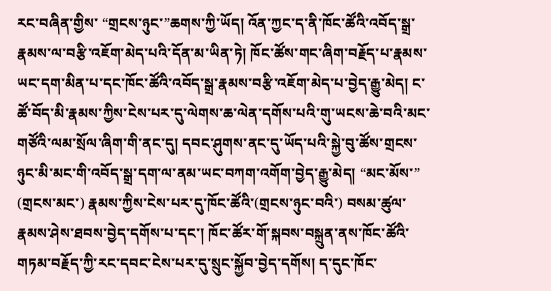རང་བཞིན་གྱིས་ “གྲངས་ཉུང་”ཆགས་ཀྱི་ཡོད། འོན་ཀྱང་ད་ནི་ཁོང་ཚོའི་འབོད་སྒྲ་རྣམས་ལ་བརྩི་འཇོག་མེད་པའི་དོན་མ་ཡིན་ཏེ། ཁོང་ཚོས་གང་ཞིག་བརྗོད་པ་རྣམས་ཡང་དག་མིན་པ་དང་ཁོང་ཚོའི་འབོད་སྒྲ་རྣམས་བརྩི་འཇོག་མེད་པ་བྱེད་རྒྱུ་མེད། ང་ཚོ་བོད་མི་རྣམས་ཀྱིས་ངེས་པར་དུ་ལེགས་ཆ་ལེན་དགོས་པའི་གུ་ཡངས་ཆེ་བའི་མང་གཙོའི་ལམ་སྲོལ་ཞིག་གི་ནང་དུ། དབང་ཤུགས་ནང་དུ་ཡོད་པའི་སྐྱེ་བུ་ཚོས་གྲངས་ཉུང་མི་མང་གི་འབོད་སྒྲ་དག་ལ་ནམ་ཡང་བཀག་འགོག་བྱེད་རྒྱུ་མེད། “མང་མོས་” (གྲངས་མང་) རྣམས་ཀྱིས་ངེས་པར་དུ་ཁོང་ཚོའི་(གྲངས་ཉུང་བའི་) བསམ་ཚུལ་རྣམས་ཤེས་ཐབས་བྱེད་དགོས་པ་དང་། ཁོང་ཚོར་གོ་སྐབས་བསྐྲུན་ནས་ཁོང་ཚོའི་གཏམ་བརྗོད་ཀྱི་རང་དབང་ངེས་པར་དུ་སྲུང་སྐྱོབ་བྱེད་དགོས། ད་དུང་ཁོང་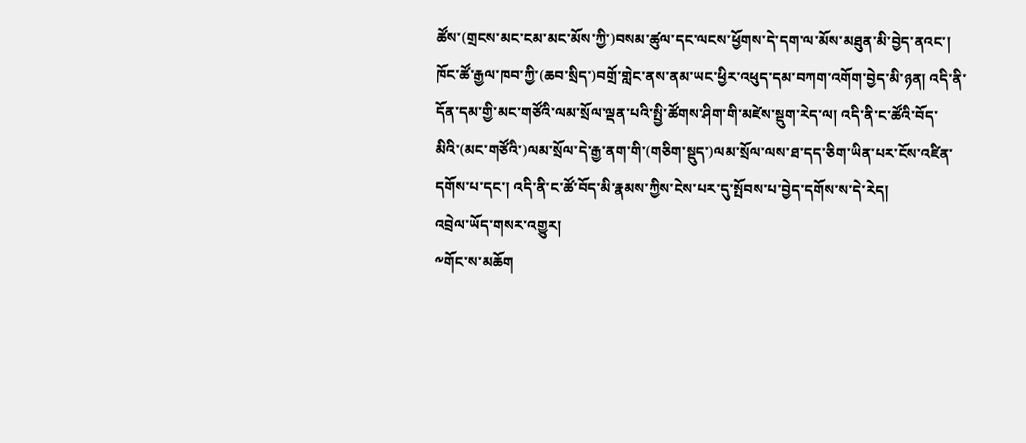ཚོས་(གྲངས་མང་ངམ་མང་མོས་ཀྱི་)བསམ་ཚུལ་དང་ལངས་ཕྱོགས་དེ་དག་ལ་མོས་མཐུན་མི་བྱེད་ནའང་། ཁོང་ཚོ་རྒྱལ་ཁབ་ཀྱི་(ཆབ་སྲིད་)བགྲོ་གླེང་ནས་ནམ་ཡང་ཕྱིར་འཕུད་དམ་བཀག་འགོག་བྱེད་མི་ཉན། འདི་ནི་དོན་དམ་གྱི་མང་གཙོའི་ལམ་སྲོལ་ལྡན་པའི་སྤྱི་ཚོགས་ཤིག་གི་མཛེས་སྡུག་རེད་ལ། འདི་ནི་ང་ཚོའི་བོད་མིའི་(མང་གཙོའི་)ལམ་སྲོལ་དེ་རྒྱ་ནག་གི་(གཅིག་སྡུད་)ལམ་སྲོལ་ལས་ཐ་དད་ཅིག་ཡིན་པར་ངོས་འཛིན་དགོས་པ་དང་། འདི་ནི་ང་ཚོ་བོད་མི་རྣམས་ཀྱིས་ངེས་པར་དུ་སྤོབས་པ་བྱེད་དགོས་ས་དེ་རེད།
འབྲེལ་ཡོད་གསར་འགྱུར།
༸གོང་ས་མཆོག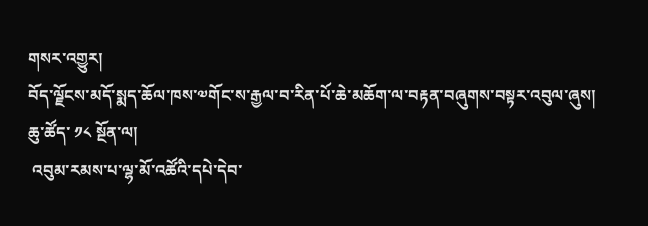གསར་འགྱུར།
བོད་ལྗོངས་མདོ་སྨད་ཆོལ་ཁས་༧གོང་ས་རྒྱལ་བ་རིན་པོ་ཆེ་མཆོག་ལ་བརྟན་བཞུགས་བསྟར་འབུལ་ཞུས།
ཆུ་ཚོད་ ༡༨ སྔོན་ལ།
 འབུམ་རམས་པ་ལྷ་མོ་འཚོའི་དཔེ་དེབ་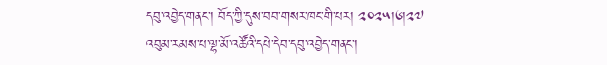དབུ་འབྱེད་གནང་། བོད་ཀྱི་དུས་བབ་གསར་ཁང་གི་པར། ༢༠༢༥།༦།༢༧
འབུམ་རམས་པ་ལྷ་མོ་འཚོའི་དཔེ་དེབ་དབུ་འབྱེད་གནང་།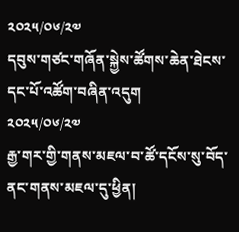༢༠༢༥/༠༦/༢༧
དབུས་གཙང་གཞོན་སྐྱེས་ཚོགས་ཆེན་ཐེངས་དང་པོ་འཚོག་བཞིན་འདུག
༢༠༢༥/༠༦/༢༧
རྒྱ་གར་གྱི་གནས་མཇལ་བ་ཚོ་དངོས་སུ་བོད་ནང་གནས་མཇལ་དུ་ཕྱིན།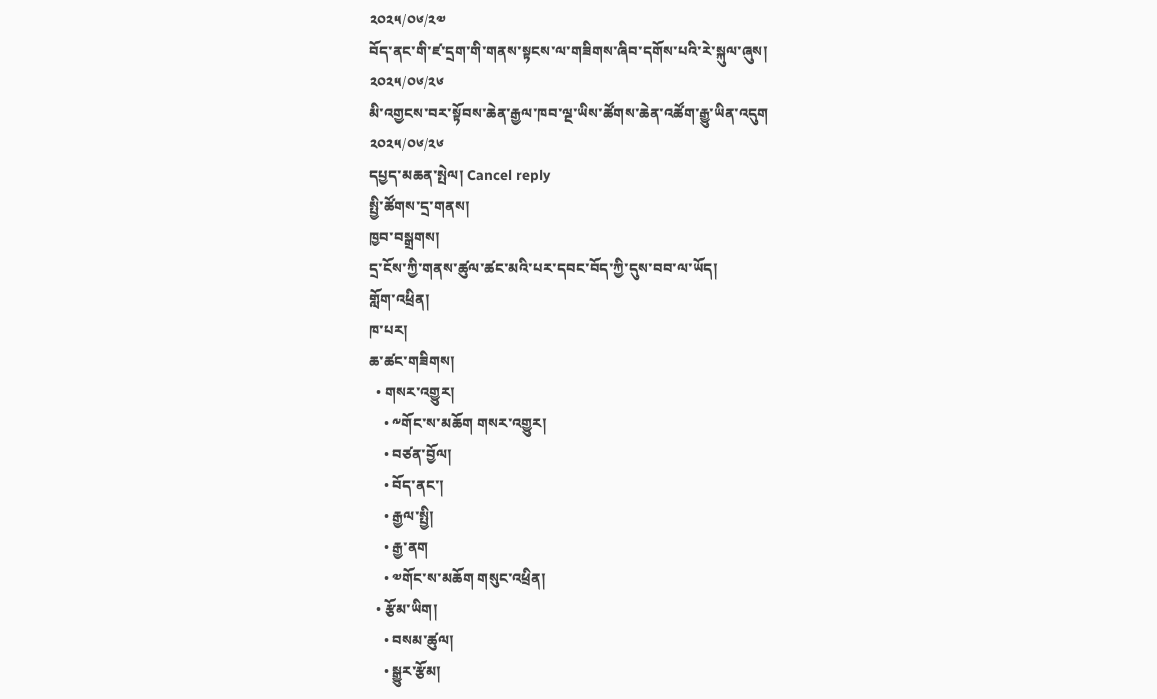༢༠༢༥/༠༦/༢༧
བོད་ནང་གི་ཛ་དྲག་གི་གནས་སྟངས་ལ་གཟིགས་ཞིབ་དགོས་པའི་རེ་སྐུལ་ཞུས།
༢༠༢༥/༠༦/༢༦
མི་འགྱངས་བར་སྟོབས་ཆེན་རྒྱལ་ཁབ་ལྔ་ཡིས་ཚོགས་ཆེན་འཚོག་རྒྱུ་ཡིན་འདུག
༢༠༢༥/༠༦/༢༦
དཔྱད་མཆན་སྤེལ། Cancel reply
སྤྱི་ཚོགས་དྲ་གནས།
ཁྱབ་བསྒྲགས།
དྲ་ངོས་ཀྱི་གནས་ཚུལ་ཚང་མའི་པར་དབང་བོད་ཀྱི་དུས་བབ་ལ་ཡོད།
གློག་འཕྲིན།
ཁ་པར།
ཆ་ཚང་གཟིགས།
  • གསར་འགྱུར།
    • ༸གོང་ས་མཆོག གསར་འགྱུར།
    • བཙན་བྱོལ།
    • བོད་ནང་།
    • རྒྱལ་སྤྱི།
    • རྒྱ་ནག
    • ༧གོང་ས་མཆོག གསུང་འཕྲིན།
  • རྩོམ་ཡིག།
    • བསམ་ཚུལ།
    • སྒྱུར་རྩོམ།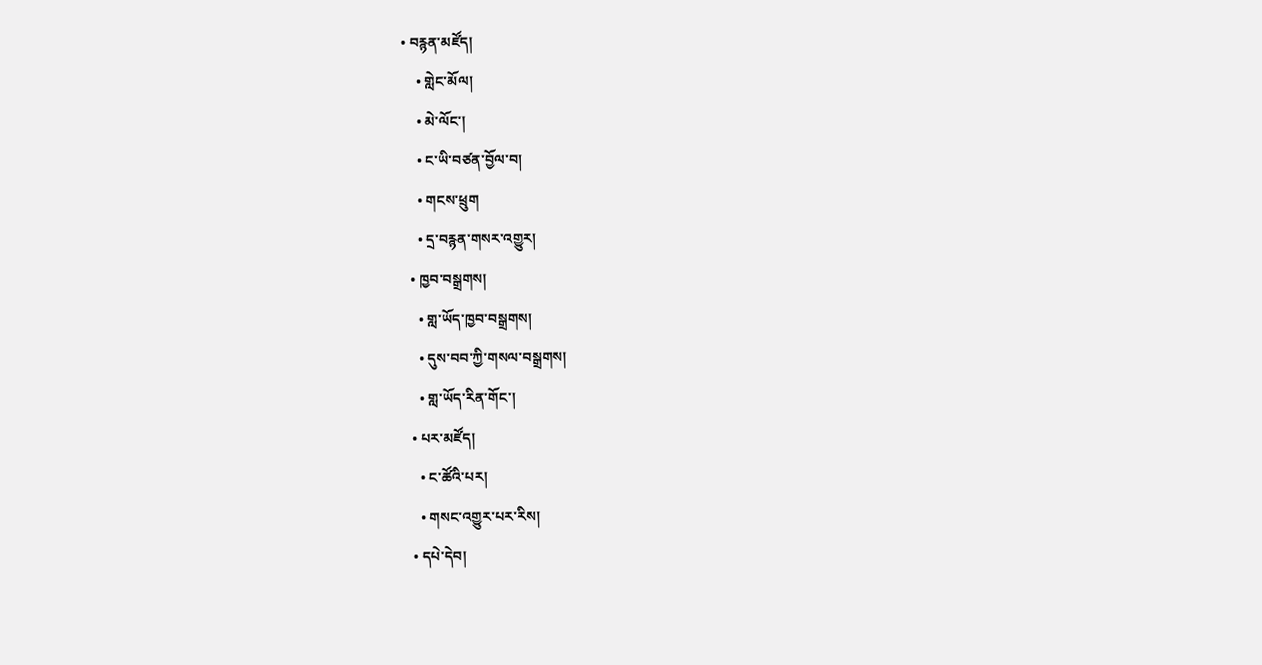• བརྙན་མཛོད།
    • གླེང་མོལ།
    • མེ་ལོང་།
    • ང་ཡི་བཙན་བྱོལ་བ།
    • གངས་ཕྲུག
    • དྲ་བརྙན་གསར་འགྱུར།
  • ཁྱབ་བསྒྲགས།
    • གླ་ཡོད་ཁྱབ་བསྒྲགས།
    • དུས་བབ་ཀྱི་གསལ་བསྒྲགས།
    • གླ་ཡོད་རིན་གོང་།
  • པར་མཛོད།
    • ང་ཚོའི་པར།
    • གསང་འགྱུར་པར་རིས།
  • དཔེ་དེབ།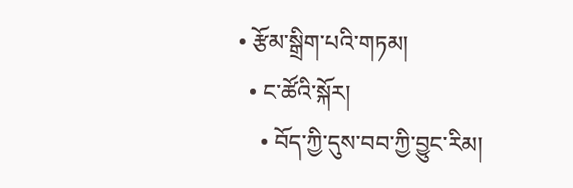• རྩོམ་སྒྲིག་པའི་གཏམ།
  • ང་ཚོའི་སྐོར།
    • བོད་ཀྱི་དུས་བབ་ཀྱི་བྱུང་རིམ།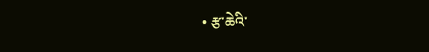• རྩ་ཆེའི་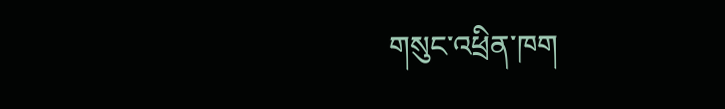གསུང་འཕྲིན་ཁག